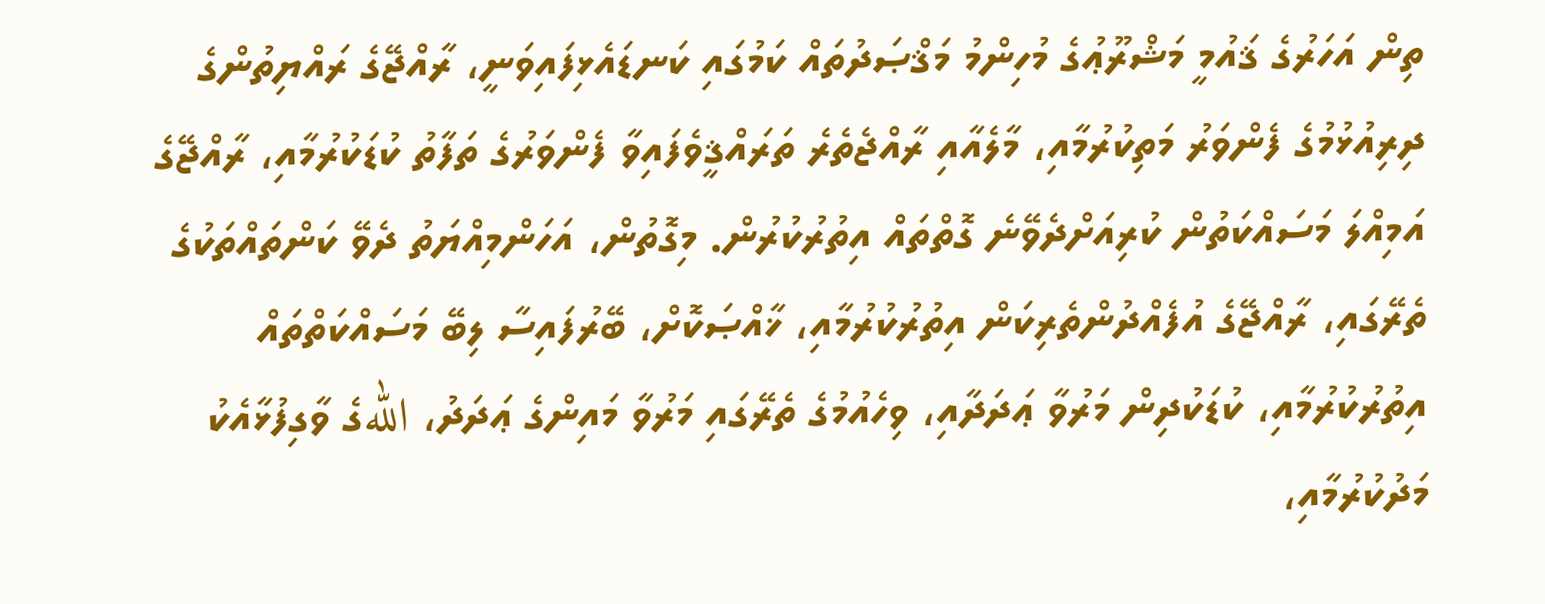ތިން އަހަރުގެ ޤައުމީ މަޝްރޫޢުގެ މުހިންމު މަޤްޞަދުތައް ކަމުގައި ކަނޑައެޅިފައިވަނީ، ރާއްޖޭގެ ރައްޔިތުންގެ ދިރިއުޅުމުގެ ފެންވަރު މަތިކުރުމާއި، މާލެއާއި ރާއްޖެތެރެ ތަރައްޤީވެފައިވާ ފެންވަރުގެ ތަފާތު ކުޑަކުރުމާއި، ރާއްޖޭގެ އަމިއްލަ މަސައްކަތުން ކުރިއަށްދެވޭނެ ގޮތްތައް އިތުރުކުރުން. މިގޮތުން، އަހަންމިއްޔަތު ދެވޭ ކަންތައްތަކުގެ ތެރޭގައި، ރާއްޖޭގެ އުފެއްދުންތެރިކަން އިތުރުކުރުމާއި، ޚާއްޞަކޮށް، ބޭރުފައިސާ ލިބޭ މަސައްކަތްތައް އިތުރުކުރުމާއި، ކުޑަކުދިން މަރުވާ ޢަދަދާއި، ވިހެއުމުގެ ތެރޭގައި މަރުވާ މައިންގެ ޢަދަދު، اللهގެ ވާގިފުޅާއެކު މަދުކުރުމާއި،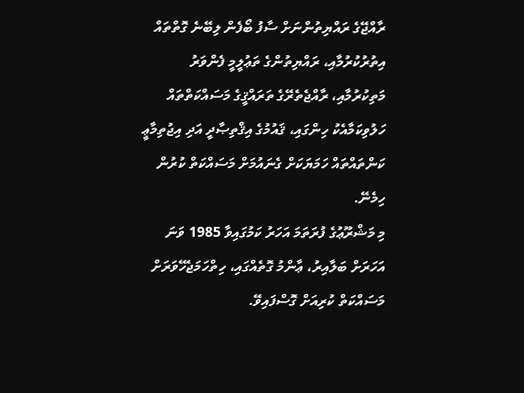ރާއްޖޭގެ ރައްޔިތުންނަށް ސާފު ބޯފެން ލިބޭނެ ގޮތްތައް އިތުރުކުރުމާއި، ރައްޔިތުންގެ ތަޢުލީމީ ފެންވަރު މަތިކުރުމާއި، ރާއްޖެތެރޭގެ ތަރައްޤީގެ މަސައްކަތްތައް ހަލުވިކަމާއެކު ހިންގައި، ޤައުމުގެ އިޤްތިޞާދީ އަދި އިޖުތިމާޢީ ކަންތައްތައް ހަމަޔަކަށް ގެނައުމަށް މަސައްކަތް ކުރުން ހިމެނޭ.
މި މަޝްރޫޢުގެ ފުރަތަމަ އަހަރު ކަމުގައިވާ 1985 ވަނަ އަހަރަށް ބަލާއިރު، ޢާންމު ގޮތެއްގައި، ހިތްހަމަޖެހޭވަރަށް މަސައްކަތް ކުރިއަށް ގޮސްފައިވޭ.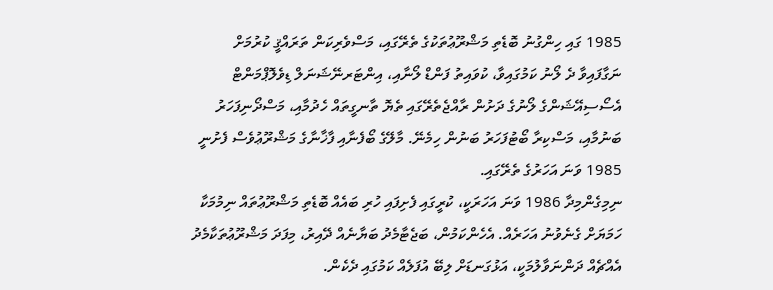1985 ގައި ހިންގުނު ބޮޑެތި މަޝްރޫޢުތަކުގެ ތެރޭގައި، މަސްވެރިކަން ތަރައްޤީ ކުރުމަށް ނަގާފައިވާ ދެ ލޯނު ކަމުގައިވާ، ކުވައިތު ފަންޑް ލޯނާއި، އިންޓަރނޭޝަނަލް ޑިވެލޮޕްމަންޓް އެސޯސިއޭޝަންގެ ލޯނުގެ ދަށުން ރާއްޖެތެރޭގައި ތެޔޮ ތާނގީތައް ހެދުމާއި، މަސްދޯނިފަހަރު ބަނުމާއި، މަސްކިރާ ބޯޓުފަހަރު ބަނުން ހިމެނޭ. މާލޭގެ ބޯފެނާއި ފާޚާނާގެ މަޝްރޫޢުވެސް ފެށުނީ 1985 ވަނަ އަހަރުގެ ތެރޭގައި.
ނިމިގެންމިދާ 1986 ވަނަ އަހަރަކީ، ކުރީގައި ފެށިފައި ހުރި ބައެއް ބޮޑެތި މަޝްރޫޢުތައް ނިމުމަކާ ހަމަޔަށް ގެނެވުނު އަހަރެއް. އެހެންކަމުން، ބަޖެޓާމެދު ބަޔާނެއް ދޭއިރު، މިފަދަ މަޝްރޫޢުތަކާމެދު އެއްޗެއް ދަންނަވާލުމަކީ، އަޅުގަނޑަށް ލިބޭ އުފަލެއް ކަމުގައި ދެކެން.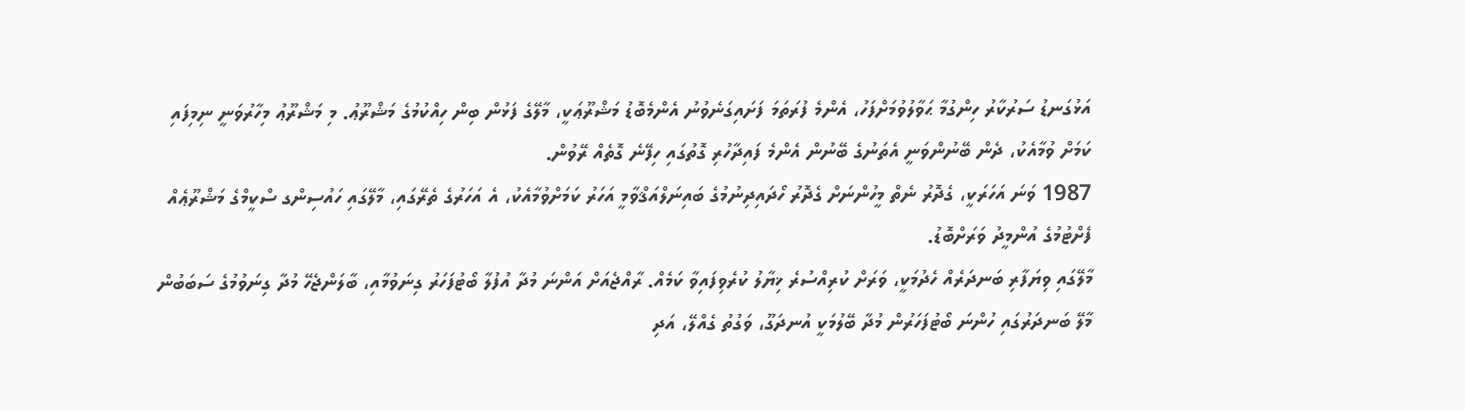އަޅުގަނޑު ސަރުކާރު ހިންގުމާ ޙަވާލުވުމަށްފަހު، އެންމެ ފުރަތަމަ ފަށައިގަނެވުނު އެންމެބޮޑު މަޝްރޫޢަކީ، މާލޭގެ ފަޅުން ބިން ހިއްކުމުގެ މަޝްރޫޢު. މި މަޝްރޫޢު މިހާރުވަނީ ނިމިފައި ކަމަށް ވުމާއެކު، ދެން ބޭނުންވަނީ އެތަނުގެ ބޭނުން އެންމެ ފައިދާހުރި ގޮތުގައި ހިފޭނެ ގޮތެއް ރޭވުން.
1987 ވަނަ އަހަރަކީ، ގެދޮރު ނެތް މީހުންނަށް ގެދޮރު ހޯދައިދިނުމުގެ ބައިނަލްއަޤްވާމީ އަހަރު ކަމަށްވުމާއެކު، އެ އަހަރުގެ ތެރޭގައި، މާލޭގައި ހައުސިންގ ސްކީމްގެ މަޝްރޫޢެއް ފެށްޓުމުގެ އުންމީދު ވަރަށްބޮޑު.
މާލޭގައި ވިޔަފާރި ބަނދަރެއް ހެދުމަކީ، ވަރަށް ކުރިއްސުރެ ޚިޔާލު ކުރެވިފައިވާ ކަމެއް. ރާއްޖެއަށް އަންނަ މުދާ އުފުލާ ބޯޓުފަހަރު ގިނަވުމާއި، ބާލަންޖެހޭ މުދާ ގިނަވުމުގެ ސަބަބުން މާލޭ ބަނދަރުގައި ހުންނަ ބޯޓުފަހަރުން މުދާ ބޭލުމަކީ އުނދަގޫ، ވަގުތު ގެއްލޭ، އަދި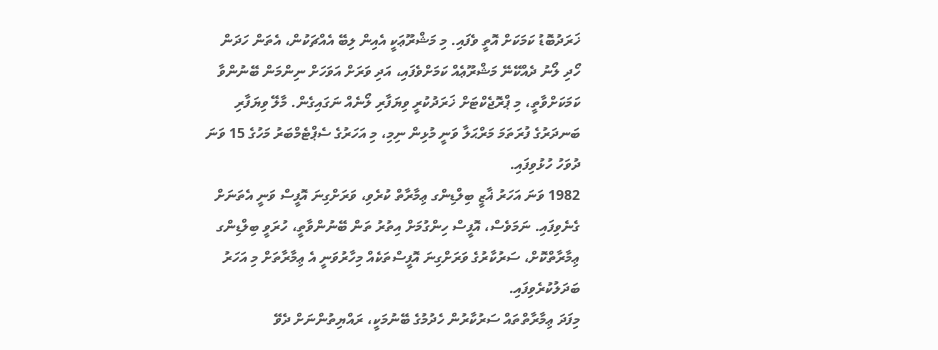ޚަރަދުބޮޑު ކަމަކަށް އޮތީ ވެފައި. މި މަޝްރޫޢަކީ އެއިން ލިބޭ އެއްޗަކުން، އެތަން ހަދަން ހޯދި ލޯނު ދެއްކޭނޭ މަޝްރޫޢެއް ކަމަށްވެފައި، އަދި ވަރަށް އަވަހަށް ނިންމަން ބޭނުންވާ ކަމަކަށްވާތީ، މި ޕްރޮޖެކްޓަށް ޚަރަދުކުރީ ވިޔަފާރި ލޯނެއް ނަގައިގެން. މާލޭ ވިޔަފާރި ބަނދަރުގެ ފުރަތަމަ މަރްޙަލާ ވަނީ މުޅިން ނިމި، މި އަހަރުގެ ސެޕްޓެމްބަރު މަހުގެ 15 ވަނަ ދުވަހު ހުޅުވިފައި.
1982 ވަނަ އަހަރު ޣާޒީ ބިލްޑިންގ ޢިމާރާތް ކުރެވި، ވަރަށްގިނަ އޮފީސް ވަނީ އެތަނަށް ގެނެވިފައި. ނަމަވެސް، އޮފީސް ހިންގުމަށް އިތުރު ތަން ބޭނުންވާތީ، ހުރަވީ ބިލްޑިންގ ޢިމާރާތްކޮށް، ސަރުކާރުގެ ވަރަށްގިނަ އޮފީސްތަކެއް މިހާރުވަނީ އެ ޢިމާރާތަށް މި އަހަރު ބަދަލުކުރެވިފައި.
މިފަދަ ޢިމާރާތްތައް ސަރުކާރުން ހެދުމުގެ ބޭނުމަކީ، ރައްޔިތުންނަށް ދެވޭ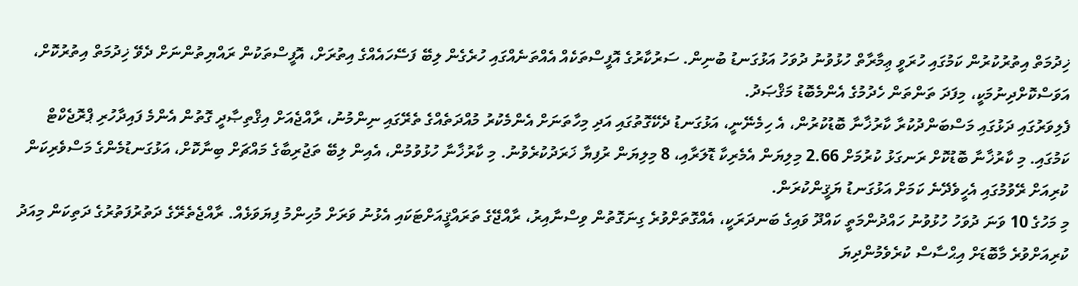ޚިދުމަތް އިތުރުކުރުން ކަމުގައި ހުރަވީ ޢިމާރާތް ހުޅުވުނު ދުވަހު އަޅުގަނޑު ބުނިން. ސަރުކާރުގެ އޮފީސްތަކެއް އެއްތަނެއްގައި ހުރެގެން ލިބޭ ފަސޭހައެއްގެ އިތުރަށް، އޮފީސްތަކުން ރައްޔިތުންނަށް ދެވޭ ޚިދުމަތް އިތުރުކޮށް، އަވަސްކޮށްދިނުމަކީ، މިފަދަ ތަންތަން ހެދުމުގެ އެންމެބޮޑު މަޤްޞަދު.
ފެލިވަރުގައި ދަޅުގައި މަސްބަންދުކުރާ ކާރުޚާނާ ބޮޑުކުރުން، އެ ހިމެނޭނީ، އަޅުގަނޑު ދެކޭގޮތުގައި އަދި މިހާތަނަށް އެންމެކުރު މުއްދަތެއްގެ ތެރޭގައި ނިންމުނު، ރާއްޖެއަށް އިޤްތިޞާދީ ގޮތުން އެންމެ ފައިދާހުރި ޕްރޮޖެކްޓް ކަމުގައި. މި ކާރުޚާނާ ބޮޑުކޮށް ރަނގަޅު ކުރުމަށް 2.66 މިލިޔަން އެމެރިކާ ޑޮލަރާއި، 8 މިލިޔަން ރުފިޔާ ޚަރަދުކުރެވުނު. މި ކާރުޚާނާ ހުޅުވުމުން، އެއިން ލިބޭ ތަޖުރިބާގެ މައްޗަށް ބިނާކޮށް، އަޅުގަނޑުމެންގެ މަސްވެރިކަން ކުރިއަށް ރޭވުމުގައި އެހީވެދޭނެ ކަމަށް އަޅުގަނޑު ޔަޤީންކުރަން.
މި މަހުގެ 10 ވަނަ ދުވަހު ހުޅުވުނު ހައްދުންމަތީ ކައްދޫ ވައިގެ ބަނދަރަކީ، އެއްގޮތަށްވުރެ ގިނަގޮތުން ވިސްނާއިރު، ރާއްޖޭގެ ތަރައްޤީއަށްޓަކައި އެޅުނު ވަރަށް މުހިންމު ފިޔަވަޅެއް. ރާއްޖެތެރޭގެ ދަތުރުފަތުރުގެ ދަތިކަން މިއަދު ކުރިއަށްވުރެ މާބޮޑަށް އިޙްސާސް ކުރެވެމުންދިޔަ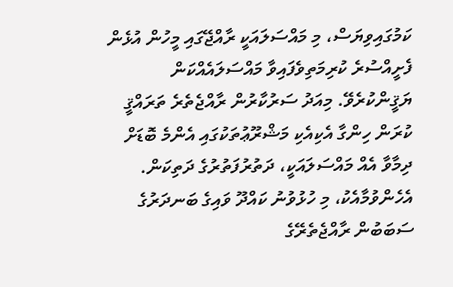ކަމުގައިވިޔަސް، މި މައްސަލައަކީ ރާއްޖޭގައި މީހުން އުޅެން ފެށީއްސުރެ ކުރިމަތިވެފައިވާ މައްސަލައެއްކަން ޔަޤީންކުރެވޭ. މިއަދު ސަރުކާރުން ރާއްޖެތެރެ ތަރައްޤީ ކުރަން ހިންގާ އެކިއެކި މަޝްރޫޢުތަކުގައި އެންމެ ބޮޑަށް ދިމާވާ އެއް މައްސަލައަކީ، ދަތުރުފަތުރުގެ ދަތިކަން. އެހެންވުމާއެކު، މި ހުޅުވުނު ކައްދޫ ވައިގެ ބަނދަރުގެ ސަބަބުން ރާއްޖެތެރޭގެ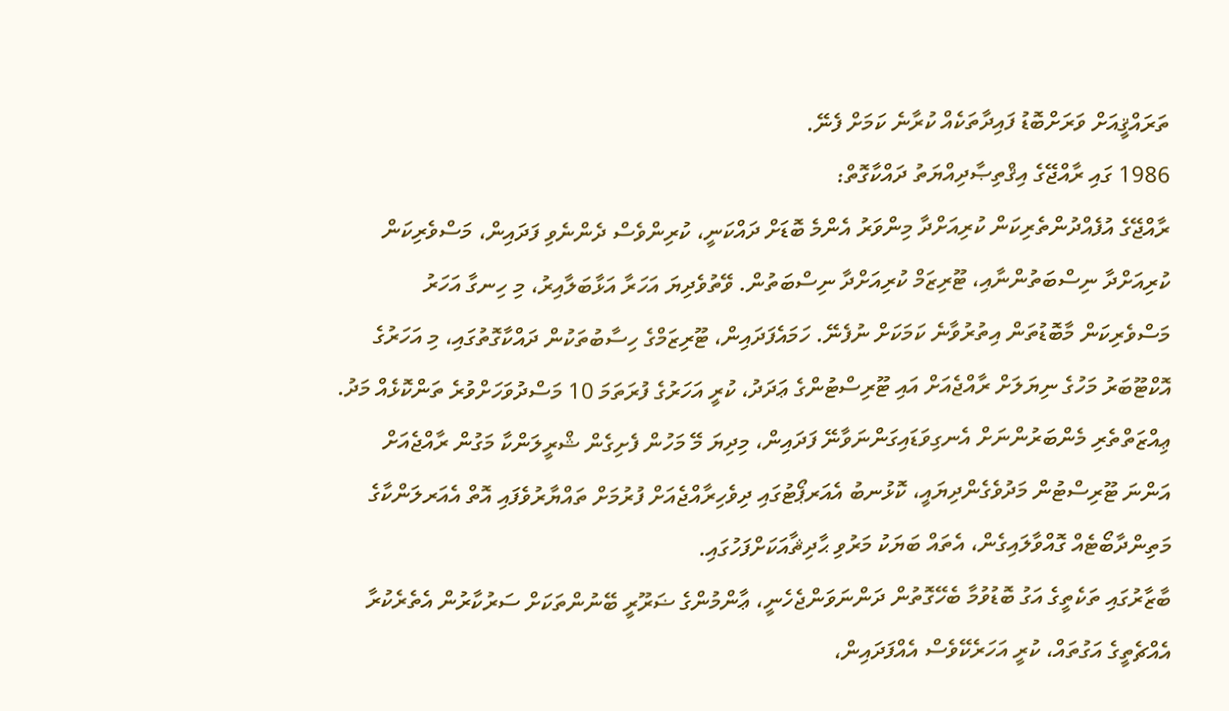ތަރައްޤީއަށް ވަރަށްބޮޑު ފައިދާތަކެއް ކުރާނެ ކަމަށް ފެނޭ.
1986 ގައި ރާއްޖޭގެ އިޤްތިޞާދިއްޔަތު ދައްކާގޮތް:
ރާއްޖޭގެ އުފެއްދުންތެރިކަން ކުރިއަށްދާ މިންވަރު އެންމެ ބޮޑަށް ދައްކަނީ، ކުރިންވެސް ދެންނެވި ފަދައިން، މަސްވެރިކަން ކުރިއަށްދާ ނިސްބަތުންނާއި، ޓޫރިޒަމް ކުރިއަށްދާ ނިސްބަތުން. ވޭތުވެދިޔަ އަހަރާ އަޅާބަލާއިރު، މި ހިނގާ އަހަރު މަސްވެރިކަން މާބޮޑުތަން އިތުރުވާނެ ކަމަކަށް ނުފެނޭ. ހަމައެފަދައިން، ޓޫރިޒަމްގެ ހިސާބުތަކުން ދައްކާގޮތުގައި، މި އަހަރުގެ އޮކްޓޫބަރު މަހުގެ ނިޔަލަށް ރާއްޖެއަށް އައި ޓޫރިސްޓުންގެ ޢަދަދު، ކުރީ އަހަރުގެ ފުރަތަމަ 10 މަސްދުވަހަށްވުރެ ތަންކޮޅެއް މަދު. ޢިއްޒަތްތެރި މެންބަރުންނަށް އެނގިވަޑައިގަންނަވާނޭ ފަދައިން، މިދިޔަ މޭ މަހުން ފެށިގެން ޝްރީލަންކާ މަގުން ރާއްޖެއަށް އަންނަ ޓޫރިސްޓުން މަދުވެގެންދިޔައީ، ކޮޅުނބު އެއަރޕޯޓުގައި ދިވެހިރާއްޖެއަށް ފުރުމަށް ތައްޔާރުވެފައި އޮތް އެއަރލަންކާގެ މަތިންދާބޯޓެއް ގޮއްވާލައިގެން، އެތައް ބަޔަކު މަރުވި ޙާދިޘާއަކަށްފަހުގައި.
ބާޒާރުގައި ތަކެތީގެ އަގު ބޮޑުވުމާ ބެހޭގޮތުން ދަންނަވަންޖެހެނީ، ޢާންމުންގެ ޟަރޫރީ ބޭނުންތަކަށް ސަރުކާރުން އެތެރެކުރާ އެއްޗެތީގެ އަގުތައް، ކުރީ އަހަރެކޭވެސް އެއްފަދައިން،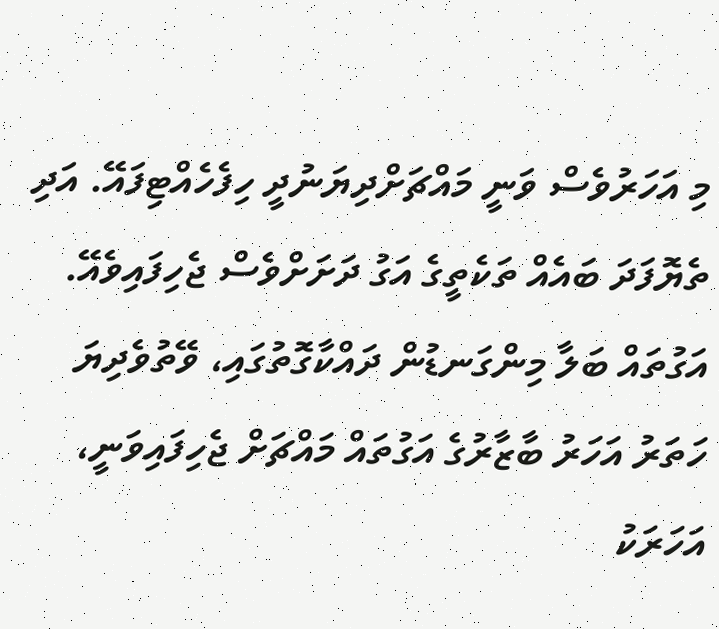މި އަހަރުވެސް ވަނީ މައްޗަށްދިޔަނުދީ ހިފެހެއްޓިފައޭ. އަދި ތެޔޮފަދަ ބައެއް ތަކެތީގެ އަގު ދަށަށްވެސް ޖެހިފައިވެއޭ. އަގުތައް ބަލާ މިންގަނޑުން ދައްކާގޮތުގައި، ވޭތުވެދިޔަ ހަތަރު އަހަރު ބާޒާރުގެ އަގުތައް މައްޗަށް ޖެހިފައިވަނީ، އަހަރަކު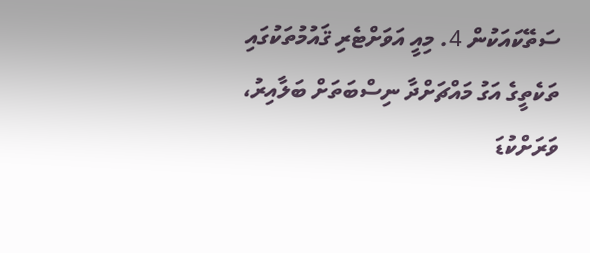ސަތޭކައަކުން 4. މިއީ އަވަށްޓެރި ޤައުމުތަކުގައި ތަކެތީގެ އަގު މައްޗަށްދާ ނިސްބަތަށް ބަލާއިރު، ވަރަށްކުޑަ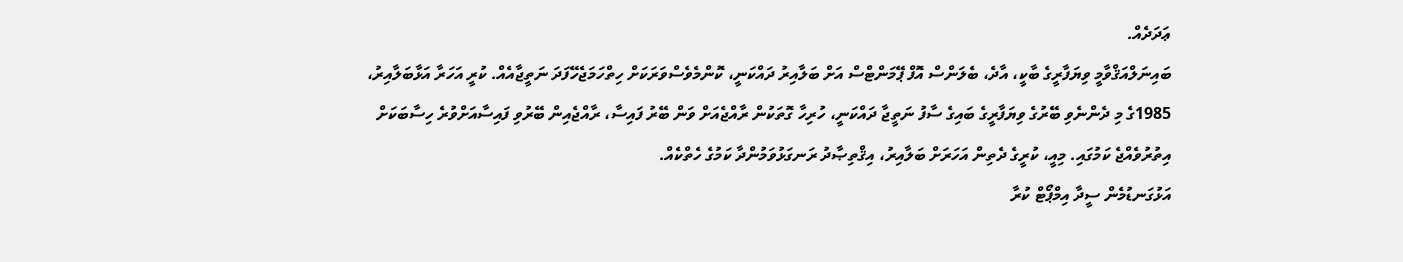ޢަދަދެއް.
ބައިނަލްއަޤްވާމީ ވިޔަފާރީގެ ބާކީ، އާދެ، ބެލަންސް އޮފް ޕޭމަންޓްސް އަށް ބަލާއިރު ދައްކަނީ، ކޮންމެވެސްވަރަކަށް ހިތްހަމަޖެހޭފަދަ ނަތީޖާއެއް. ކުރީ އަހަރާ އަޅާބަލާއިރު، 1985ގެ މި ދެންނެވި ބޭރުގެ ވިޔަފާރީގެ ބައިގެ ސާފު ނަތީޖާ ދައްކަނީ، ހުރިހާ ގޮތަކުން ރާއްޖެއަށް ވަން ބޭރު ފައިސާ، ރާއްޖެއިން ބޭރުވި ފައިސާއަށްވުރެ ހިސާބަކަށް އިތުރުވެއްޖެ ކަމުގައި. މިއީ، ކުރީގެ ދެތިން އަހަރަށް ބަލާއިރު، އިޤްތިޞާދު ރަނގަޅުވަމުންދާ ކަމުގެ ހެތްކެއް.
އަޅުގަނޑުމެން ސީދާ އިމްޕޯޓް ކުރާ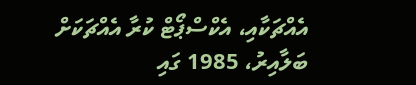އެއްޗަކާއި، އެކްސްޕޯޓް ކުރާ އެއްޗަކަށް ބަލާއިރު، 1985 ގައި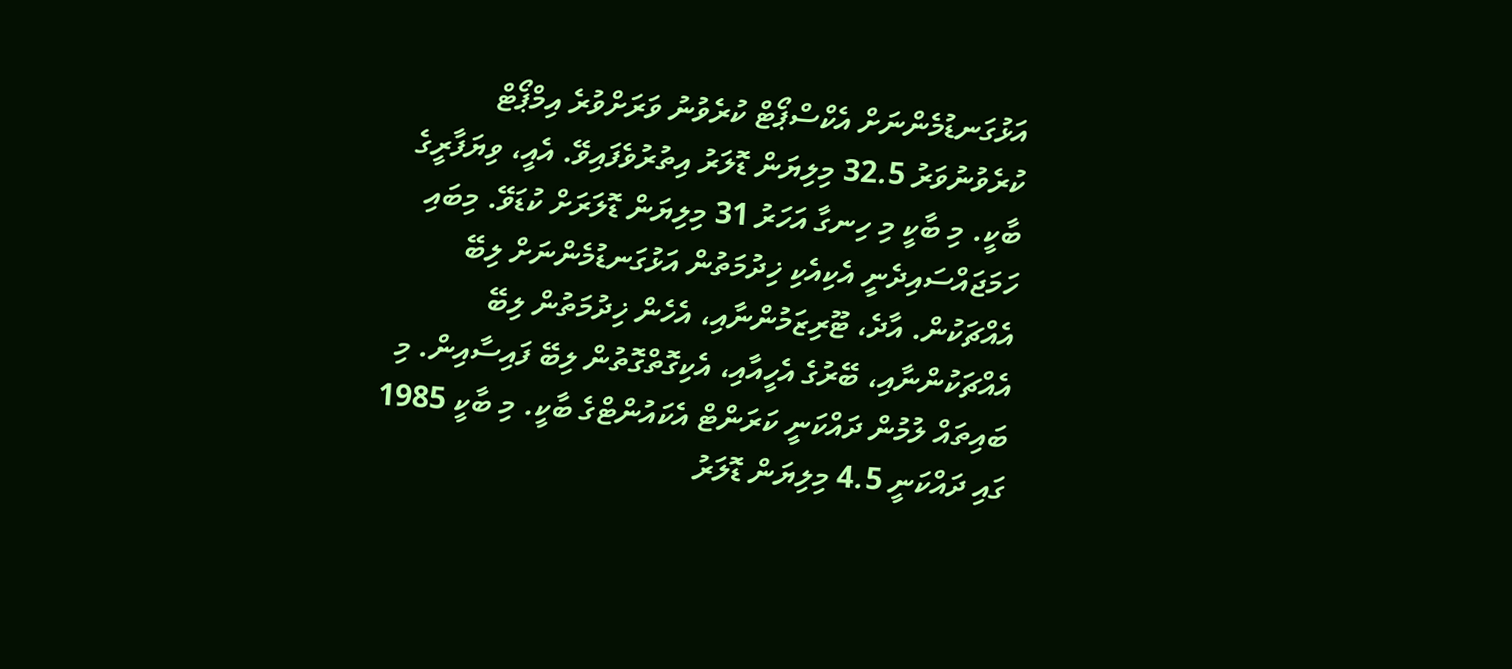އަޅުގަނޑުމެންނަށް އެކްސްޕޯޓް ކުރެވުނު ވަރަށްވުރެ އިމްޕޯޓް ކުރެވުނުވަރު 32.5 މިލިޔަން ޑޮލަރު އިތުރުވެފައިވޭ. އެއީ، ވިޔަފާރީގެ ބާކީ. މި ބާކީ މި ހިނގާ އަހަރު 31 މިލިޔަން ޑޮލަރަށް ކުޑަވޭ. މިބައި ހަމަޖައްސައިދެނީ އެކިއެކި ޚިދުމަތުން އަޅުގަނޑުމެންނަށް ލިބޭ އެއްޗަކުން. އާދެ، ޓޫރިޒަމުންނާއި، އެހެން ޚިދުމަތުން ލިބޭ އެއްޗަކުންނާއި، ބޭރުގެ އެހީއާއި، އެކިގޮތްގޮތުން ލިބޭ ފައިސާއިން. މި ބައިތައް ލުމުން ދައްކަނީ ކަރަންޓް އެކައުންޓްގެ ބާކީ. މި ބާކީ 1985 ގައި ދައްކަނީ 4.5 މިލިޔަން ޑޮލަރު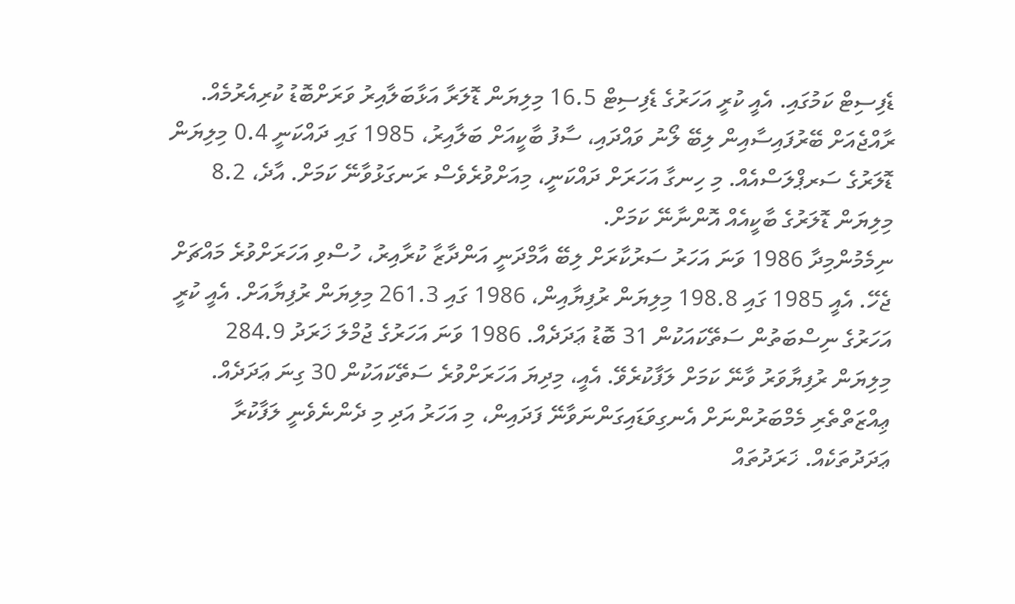ޑެފިސިޓް ކަމުގައި. އެއީ ކުރީ އަހަރުގެ ޑެފިސިޓް 16.5 މިލިޔަން ޑޮލަރާ އަޅާބަލާއިރު ވަރަށްބޮޑު ކުރިއެރުމެއް.
ރާއްޖެއަށް ބޭރުފައިސާއިން ލިބޭ ލޯނު ވައްދައި، ސާފު ބާކީއަށް ބަލާއިރު، 1985 ގައި ދައްކަނީ 0.4 މިލިޔަން ޑޮލަރުގެ ސަރޕްލަސްއެއް. މި ހިނގާ އަހަރަށް ދައްކަނީ، މިއަށްވުރެވެސް ރަނގަޅުވާނޭ ކަމަށް. އާދެ، 8.2 މިލިޔަން ޑޮލަރުގެ ބާކީއެއް އޮންނާނޭ ކަމަށް.
ނިމެމުންމިދާ 1986 ވަނަ އަހަރު ސަރުކާރަށް ލިބޭ އާމްދަނީ އަންދާޒާ ކުރާއިރު، ހުސްވި އަހަރަށްވުރެ މައްޗަށް ޖެހޭ. އެއީ 1985 ގައި 198.8 މިލިޔަން ރުފިޔާއިން، 1986 ގައި 261.3 މިލިޔަން ރުފިޔާއަށް. އެއީ ކުރީ އަހަރުގެ ނިސްބަތުން ސަތޭކައަކުން 31 ބޮޑު ޢަދަދެއް. 1986 ވަނަ އަހަރުގެ ޖުމްލަ ޚަރަދު 284.9 މިލިޔަން ރުފިޔާވަރު ވާނޭ ކަމަށް ލަފާކުރެވޭ. އެއީ، މިދިޔަ އަހަރަށްވުރެ ސަތޭކައަކުން 30 ގިނަ ޢަދަދެއް.
ޢިއްޒަތްތެރި މެމްބަރުންނަށް އެނގިވަޑައިގަންނަވާނޭ ފަދައިން، މި އަހަރު އަދި މި ދެންނެވެނީ ލަފާކުރާ ޢަދަދުތަކެއް. ޚަރަދުތައް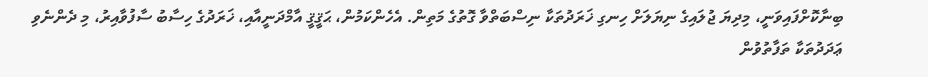ބިނާކޮށްފައިވަނީ، މިދިޔަ ޖުލައިގެ ނިޔަލަށް ހިނގި ޚަރަދުތަކާ ނިސްބަތްވާ ގޮތުގެ މަތިން. އެހެންކަމުން، ޙަޤީޤީ އާމްދަނީއާއި، ޚަރަދުގެ ހިސާބު ސާފުވާއިރު، މި ދެންނެވި ޢަދަދުތަކާ ތަފާތުވުން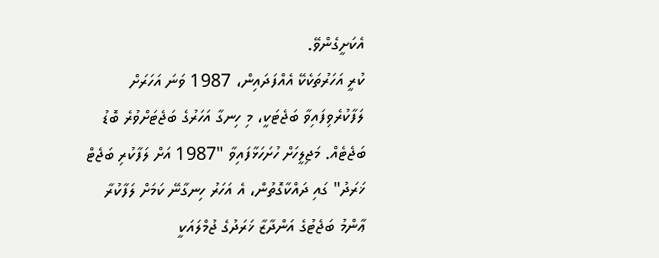އެކަށީގެންވޭ.
ކުރީ އަހަރުތަކެކޭ އެއްފަދައިން، 1987 ވަނަ އަހަރަށް ލަފާކުރެވިފައިވާ ބަޖެޓަކީ، މި ހިނގާ އަހަރުގެ ބަޖެޓަށްވުރެ ބޮޑު ބަޖެޓެއް. މަޖިލީހަށް ހުށަހަޅާފައިވާ "1987 އަށް ލަފާކުރި ބަޖެޓް ޚަރަދު" ގައި ދައްކާގޮތުން، އެ އަހަރު ހިނގާނޭ ކަމަށް ލަފާކުރާ ޢާންމު ބަޖެޓުގެ އަންދާޒާ ޚަރަދުގެ ޖުމްލައަކީ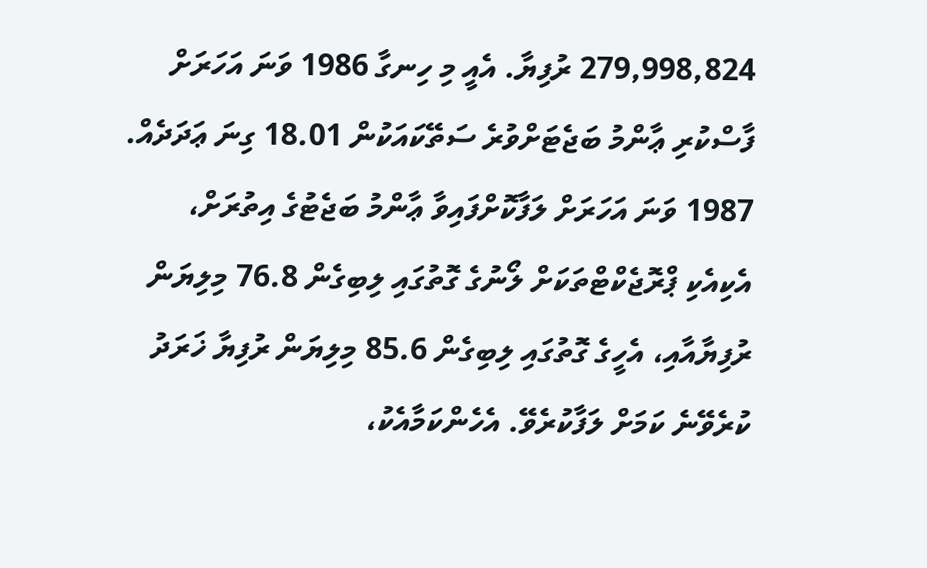279,998,824 ރުފިޔާ. އެއީ މި ހިނގާ 1986 ވަނަ އަހަރަށް ފާސްކުރި ޢާންމު ބަޖެޓަށްވުރެ ސަތޭކައަކުން 18.01 ގިނަ ޢަދަދެއް. 1987 ވަނަ އަހަރަށް ލަފާކޮށްފައިވާ ޢާންމު ބަޖެޓުގެ އިތުރަށް، އެކިއެކި ޕްރޮޖެކްޓްތަކަށް ލޯނުގެ ގޮތުގައި ލިބިގެން 76.8 މިލިޔަން ރުފިޔާއާއި، އެހީގެ ގޮތުގައި ލިބިގެން 85.6 މިލިޔަން ރުފިޔާ ޚަރަދު ކުރެވޭނެ ކަމަށް ލަފާކުރެވޭ. އެހެންކަމާއެކު،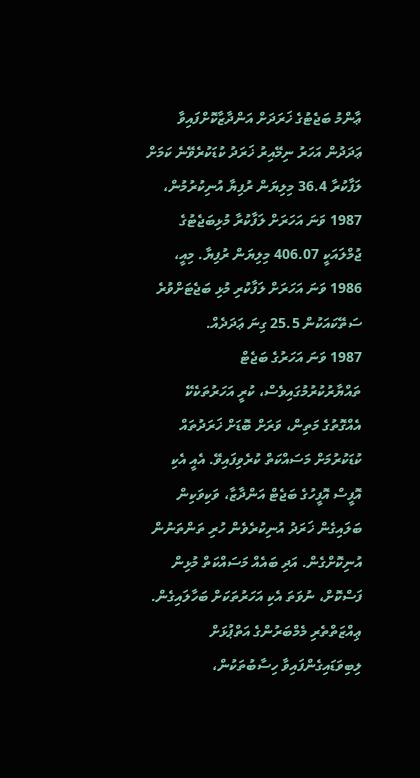ޢާންމު ބަޖެޓުގެ ޚަރަދަށް އަންދާޒާކޮށްފައިވާ ޢަދަދުން އަހަރު ނިމޭއިރު ޚަރަދު ކުޑަކުރެވޭނެ ކަމަށް ލަފާކުރާ 36.4 މިލިޔަން ރުފިޔާ އުނިކުރުމުން، 1987 ވަނަ އަހަރަށް ލަފާކުރާ މުޅިބަޖެޓުގެ ޖުމްލައަކީ 406.07 މިލިޔަން ރުފިޔާ. މިއީ، 1986 ވަނަ އަހަރަށް ލަފާކުރި މުޅި ބަޖެޓަށްވުރެ ސަތޭކައަކުން 25.5 ގިނަ ޢަދަދެއް.
1987 ވަނަ އަހަރުގެ ބަޖެޓް ތައްޔާރުކުރުމުގައިވެސް، ކުރީ އަހަރުތަކެކޭ އެއްގޮތުގެ މަތިން، ވަރަށް ބޮޑަށް ޚަރަދުތައް ކުޑަކުރުމަށް މަސައްކަތް ކުރެވިފައިވޭ. އެއީ އެކި އޮފީސް އޮފީހުގެ ބަޖެޓް އަންދާޒާ، ވަކިވަކިން ބަލައިގެން ޚަރަދު އުނިކުރެވެން ހުރި ތަންތަނުން އުނިކޮށްގެން. އަދި ބައެއް މަސައްކަތް މުޅިން ފަސްކޮށް، ނުވަތަ އެކި އަހަރުތަކަށް ބަހާލައިގެން.
ޢިއްޒަތްތެރި މެމްބަރުންގެ އަތްޕުޅަށް ލިބިވަޑައިގެންފައިވާ ހިސާބުތަކުން،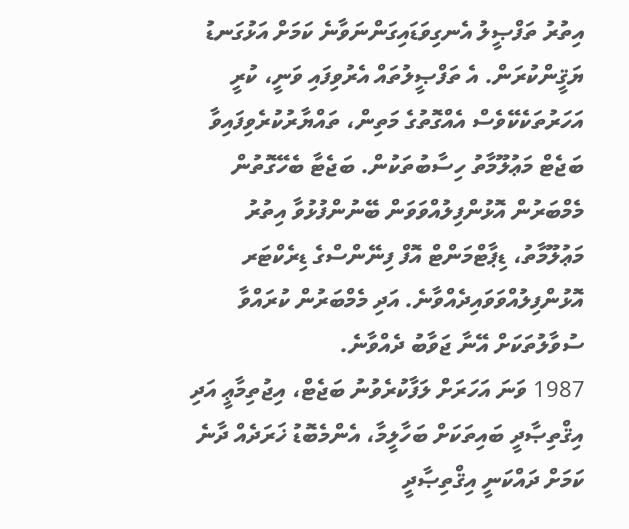އިތުރު ތަފްޞީލު އެނގިވަޑައިގަންނަވާނެ ކަމަށް އަޅުގަނޑު ޔަޤީންކުރަން. އެ ތަފްޞީލުތައް އެރުވިފައި ވަނީ، ކުރީ އަހަރުތަކެކޭވެސް އެއްގޮތުގެ މަތިން، ތައްޔާރުކުރެވިފައިވާ ބަޖެޓް މަޢުލޫމާތު ހިސާބުތަކުން. ބަޖެޓާ ބެހޭގޮތުން މެމްބަރުން އޮޅުންފިލުއްވަވަން ބޭނުންފުޅުވާ އިތުރު މަޢުލޫމާތު، ޑިޕާޓްމަންޓް އޮފް ފިނޭންސްގެ ޑިރެކްޓަރ އޮޅުންފިލުއްވަވައިދެއްވާނެ. އަދި މެމްބަރުން ކުރައްވާ ސުވާލުތަކަށް އޭނާ ޖަވާބު ދެއްވާނެ.
1987 ވަނަ އަހަރަށް ލަފާކުރެވުނު ބަޖެޓް، އިޖުތިމާޢީ އަދި އިޤްތިޞާދީ ބައިތަކަށް ބަހާލީމާ، އެންމެބޮޑު ޚަރަދެއް ދާނެ ކަމަށް ދައްކަނީ އިޤްތިޞާދީ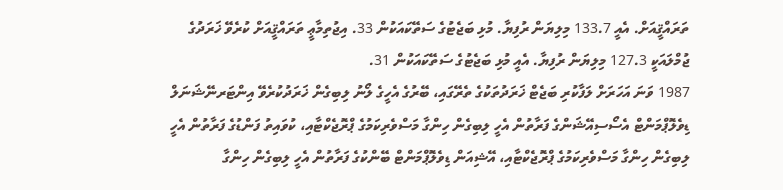ތަރައްޤީއަށް. އެއީ 133.7 މިލިޔަން ރުފިޔާ. މުޅި ބަޖެޓުގެ ސަތޭކައަކުން 33. އިޖުތިމާޢީ ތަރައްޤީއަށް ކުރެވޭ ޚަރަދުގެ ޖުމްލައަކީ 127.3 މިލިޔަން ރުފިޔާ. އެއީ މުޅި ބަޖެޓުގެ ސަތޭކައަކުން 31.
1987 ވަނަ އަހަރަށް ލަފާކުރި ބަޖެޓް ޚަރަދުތަކުގެ ތެރޭގައި، ބޭރުގެ އެހީގެ ލޯނު ލިބިގެން ޚަރަދުކުރެވޭ އިންޓަރނޭޝަނަލް ޑިވެލޮޕްމަންޓް އެސޯސިއޭޝަންގެ ފަރާތުން އެހީ ލިބިގެން ހިންގާ މަސްވެރިކަމުގެ ޕްރޮޖެކްޓާއި، ކުވައިތު ފަންޑުގެ ފަރާތުން އެހީ ލިބިގެން ހިންގާ މަސްވެރިކަމުގެ ޕްރޮޖެކްޓާއި، އޭޝިއަން ޑިވެލޮޕްމަންޓް ބޭންކުގެ ފަރާތުން އެހީ ލިބިގެން ހިންގާ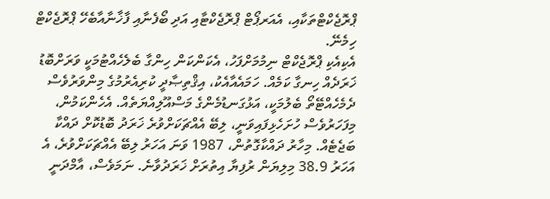ޕްރޮޖެކްޓްތަކާއި، އެއަރޕޯޓް ޕްރޮޖެކްޓާއި އަދި ބޯފެނާއި ފާޚާނާއާބެހޭ ޕްރޮޖެކްޓް ހިމެނޭ.
އެކިއެކި ޕްރޮޖެކްޓް ނިމުމަށްފަހު، އެކަންކަން ހިންގާ ބެލެހެއްޓުމަކީ ވަރަށްބޮޑު ޚަރަދެއް ހިނގާ ކަމެއް. ހަމައެއާއެކު، އިޤްތިޞާދީ ކުރިއެރުމުގެ މިންވަރުވެސް ދެމެހެއްޓޭތޯ ބެލުމަކީ، އަޅުގަނޑުމެންގެ މަސްއޫލިއްޔަތެއް. އެހެންކަމުން، މިފަހަރުވެސް ހުށަހެޅިފައިވަނީ، ލިބޭ އެއްޗަކަށްވުރެ ޚަރަދު ބޮޑުކޮށް ދައްކާ ބަޖެޓެއް. މިހާރު ދައްކާގޮތުން، 1987 ވަނަ އަހަރު ލިބޭ އެއްޗަކަށްވުރެ، އެ އަހަރު 38.9 މިލިޔަން ރުފިޔާ އިތުރަށް ޚަރަދުވާނެ. ނަމަވެސް، އާމްދަނީ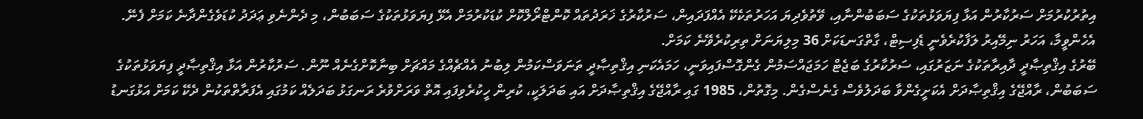އިތުރުކުރުމަށް ސަރުކާރުން އަޅާ ފިޔަވަޅުތަކުގެ ސަބަބުންނާއި، ވޭތުވެދިޔަ އަހަރުތަކެކޭ އެއްފަދައިން، ސަރުކާރުގެ ޚަރަދުތައް ކޮންޓްރޯލްކޮށް ކުޑަކުރުމަށް އެޅޭ ފިޔަވަޅުތަކުގެ ސަބަބުން، މި ދެންނެވި ޢަދަދު ކުޑަވެގެންދާނެ ކަމަށް ފެނޭ. އެހެންވީމާ، އަހަރު ނިމޭއިރު ލަފާކުރެވެނީ ޑެފިސިޓް، ގާތްގަނޑަކަށް 36 މިލިޔަނަށް ތިރިކުރެވޭނެ ކަމަށް.
ބޭރުގެ އިޤްތިޞާދީ ދާއިރާތަކުގެ ނަޒަރުގައި، ސަރުކާރުގެ ބަޖެޓް ހަމަޖައްސަމުން ގެންގޮސްފައިވަނީ، ހަމައެކަނި އިޤްތިޞާދީ ތަނަވަސްކަމުން ލިބުނު އެއްޗެއްގެ މައްޗަށް ބިނާކޮށްގެނެއް ނޫން. ސަރުކާރުން އަޅާ އިޤްތިޞާދީ ފިޔަވަޅުތަކުގެ ސަބަބުން، ރާއްޖޭގެ އިޤްތިޞާދަށް އެކަށީގެންވާ ބަދަލުވެސް ގެނެސްގެން. މިގޮތުން، 1985 ގައި ރާއްޖޭގެ އިޤްތިޞާދަށް އައި ބަދަލަކީ، ކުރިން ހީކުރެވިފައި އޮތް ވަރަށްވުރެ ރަނގަޅު ބަދަލެއް ކަމުގައި އެފަރާތްތަކުން ދެކޭ ކަމަށް އަޅުގަނޑު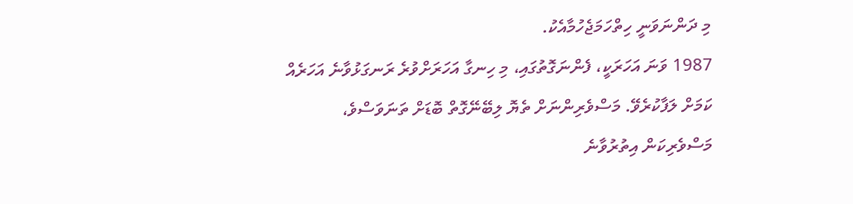މި ދަންނަވަނީ ހިތްހަމަޖެހުމާއެކު.
1987 ވަނަ އަހަރަކީ، ފެންނަގޮތުގައި، މި ހިނގާ އަހަރަށްވުރެ ރަނގަޅުވާނެ އަހަރެއް ކަމަށް ލަފާކުރެވޭ. މަސްވެރިންނަށް ތެޔޮ ލިބޭނޭގޮތް ބޮޑަށް ތަނަވަސްވެ، މަސްވެރިކަން އިތުރުވާނެ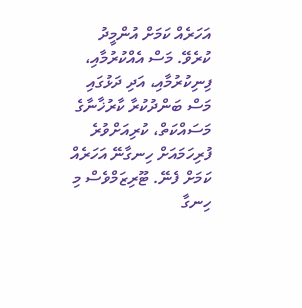އަހަރެއް ކަމަށް އުންމީދު ކުރެވޭ. މަސް އެއްކުރުމާއި، ފިނިކުރުމާއި، އަދި ދަޅުގައި މަސް ބަންދުކުރާ ކާރުޚާނާގެ މަސައްކަތް، ކުރިއަށްވުރެ ފުރިހަމައަށް ހިނގާނޭ އަހަރެއް ކަމަށް ފެނޭ. ޓޫރިޒަމްވެސް މި ހިނގާ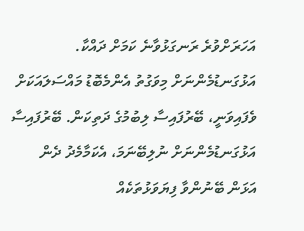އަހަރަށްވުރެ ރަނގަޅުވާނެ ކަމަށް ދައްކާ.
އަޅުގަނޑުމެންނަށް މިވަގުތު އެންމެބޮޑު މައްސަލައަކަށް ވެފައިވަނީ، ބޭރުފައިސާ ލިބުމުގެ ދަތިކަން. ބޭރުފައިސާ އަޅުގަނޑުމެންނަށް ނުލިބޭނަމަ، އެކަމާމެދު ދެން އަޅަން ބޭނުންވާ ފިޔަވަޅުތަކެއް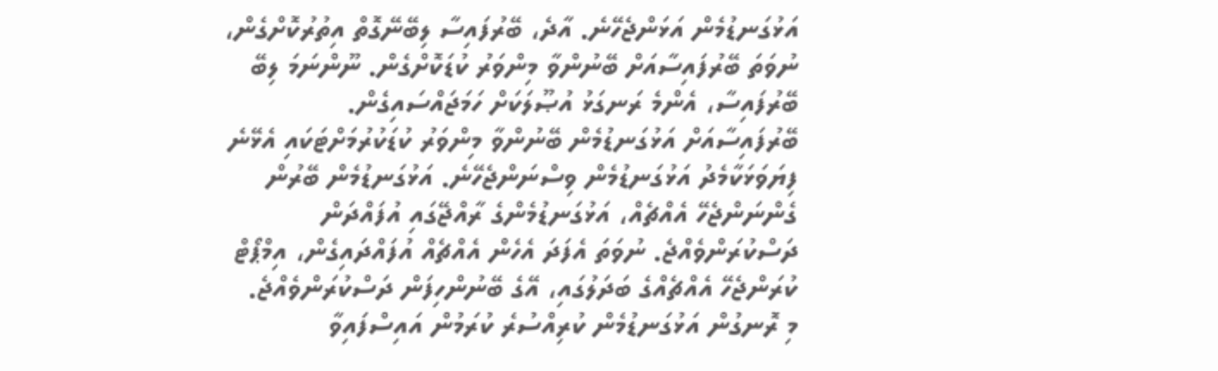އަޅުގަނޑުމެން އަޅަންޖެހޭނެ. އާދެ، ބޭރުފައިސާ ލިބޭނޭގޮތް އިތުރުކޮށްގެން، ނުވަތަ ބޭރުފައިސާއަށް ބޭނުންވާ މިންވަރު ކުޑަކޮށްގެން. ނޫންނަމަ ލިބޭ ބޭރުފައިސާ، އެންމެ ރަނގަޅު އުޞޫލަކަށް ހަމަޖައްސައިގެން.
ބޭރުފައިސާއަށް އަޅުގަނޑުމެން ބޭނުންވާ މިންވަރު ކުޑަކުރުމަށްޓަކައި އެޅޭނެ ފިޔަވަޅަކާމެދު އަޅުގަނޑުމެން ވިސްނަންޖެހޭނެ. އަޅުގަނޑުމެން ބޭރުން ގެންނަންޖެހޭ އެއްޗެއް، އަޅުގަނޑުމެންގެ ރާއްޖޭގައި އުފައްދަން ދަސްކުރަންވެއްޖެ. ނުވަތަ އެފަދަ އެހެން އެއްޗެއް އުފައްދައިގެން، އިމްޕޯޓް ކުރަންޖެހޭ އެއްޗެއްގެ ބަދަލުގައި، އޭގެ ބޭނުންހިފަން ދަސްކުރަންވެއްޖެ.
މި ރޮނގުން އަޅުގަނޑުމެން ކުރިއްސުރެ ކުރަމުން އައިސްފައިވާ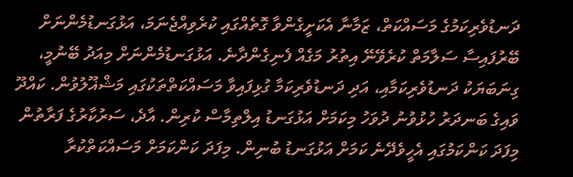ދަނޑުވެރިކަމުގެ މަސައްކަތް، ޒަމާނާ އެކަށީގެންވާ ގޮތެއްގައި ކުރެވިއްޖެނަމަ، އަޅުގަނޑުމެންނަށް ބޭރުފައިސާ ސަލާމަތް ކުރެވޭނޭ އިތުރު މަގެއް ފެނިގެންދާނެ. އަޅުގަނޑުމެންނަށް މިއަދު ބޭނުމީ، ގިނަބަޔަކު ދަނޑުވެރިކަމާއި، އަދި ދަނޑުވެރިކަމާ ގުޅިފައިވާ މަސައްކަތްތަކުގައި މަޝްޣޫލުވުން. ކައްދޫ ވައިގެ ބަނދަރު ހުޅުވުނު ދުވަހު މިކަމަށް އަޅުގަނޑު އިލްތިމާސް ކުރިން. އާދެ، ސަރުކާރުގެ ފަރާތުން މިފަދަ ކަންކަމުގައި އެހީވެދޭނެ ކަމަށް އަޅުގަނޑު ބުނިން. މިފަދަ ކަންކަމަށް މަސައްކަތްކުރާ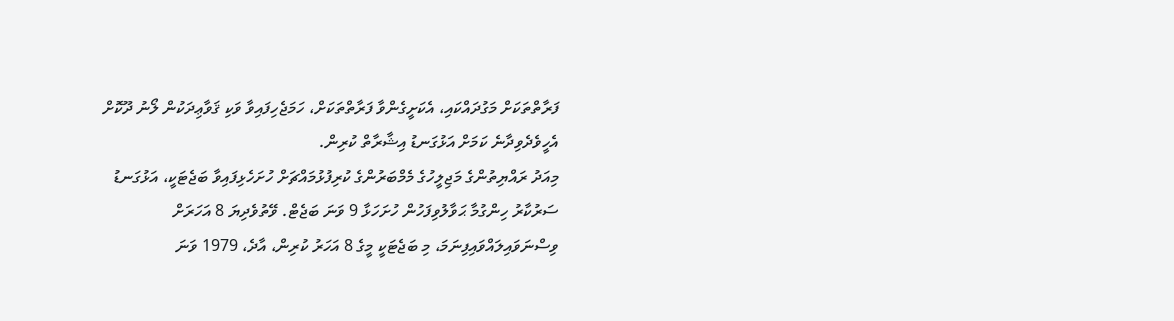ފަރާތްތަކަށް މަގުދައްކައި، އެކަށީގެންވާ ފަރާތްތަކަށް، ހަމަޖެހިފައިވާ ވަކި ޤަވާޢިދަކުން ލޯނު ދޫކޮށް އެހީވެދެވިދާނެ ކަމަށް އަޅުގަނޑު އިޝާރާތް ކުރިން.
މިއަދު ރައްޔިތުންގެ މަޖިލީހުގެ މެމްބަރުންގެ ކުރިފުޅުމައްޗަށް ހުށަހެޅިފައިވާ ބަޖެޓަކީ، އަޅުގަނޑު ސަރުކާރު ހިންގުމާ ޙަވާލުވިފަހުން ހުށަހަޅާ 9 ވަނަ ބަޖެޓް. ވޭތުވެދިޔަ 8 އަހަރަށް ވިސްނަވައިލައްވައިފިނަމަ، މި ބަޖެޓަކީ މީގެ 8 އަހަރު ކުރިން، އާދެ، 1979 ވަނަ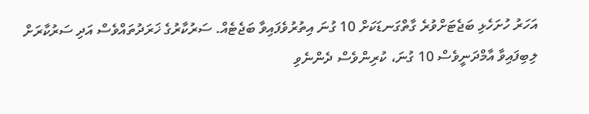އަހަރު ހުށަހެޅި ބަޖެޓަށްވުރެ ގާތްގަނޑަކަށް 10 ގުނަ އިތުރުވެފައިވާ ބަޖެޓެއް. ސަރުކާރުގެ ޚަރަދުތައްވެސް އަދި ސަރުކާރަށް ލިބިފައިވާ އާމްދަނީވެސް 10 ގުނަ، ކުރިންވެސް ދެންނެވި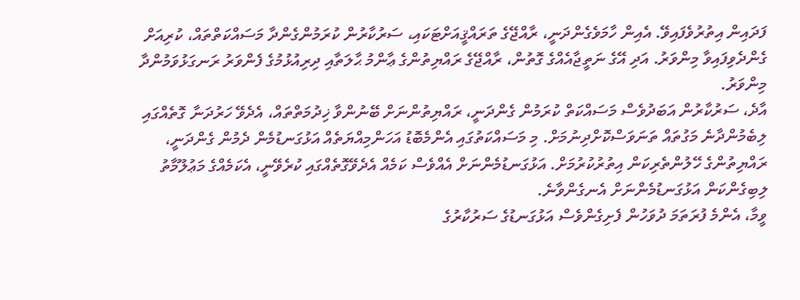ފަދައިން އިތުރުވެފައިވޭ. އެއިން ހާމަވެގެންދަނީ، ރާއްޖޭގެ ތަރައްޤީއަށްޓަކައި، ސަރުކާރުން ކުރަމުންގެންދާ މަސައްކަތްތައް، ކުރިއަށް ގެންދެވިފައިވާ މިންވަރު. އަދި އޭގެ ނަތީޖާއެއްގެ ގޮތުން، ރާއްޖޭގެ ރައްޔިތުންގެ ޢާންމު ޙާލަތާއި ދިރިއުޅުމުގެ ފެންވަރު ރަނގަޅުވަމުންދާ މިންވަރު.
އާދެ، ސަރުކާރުން އަބަދުވެސް މަސައްކަތް ކުރަމުން ގެންދަނީ، ރައްޔިތުންނަށް ބޭނުންވާ ޚިދުމަތްތައް، އެދެވޭ ހަރުދަނާ ގޮތެއްގައި ލިބެމުންދާނެ މަގުތައް ތަނަވަސްކޮށްދިނުމަށް. މި މަސައްކަތުގައި އެންމެބޮޑު އަހަންމިއްޔަތެއް އަޅުގަނޑުމެން ދެމުން ގެންދަނީ، ރައްޔިތުންގެ ހޭލުންތެރިކަން އިތުރުކުރުމަށް. އަޅުގަނޑުމެންނަށް އެއްވެސް ކަމެއް އެދެވޭގޮތެއްގައި ކުރެވޭނީ، އެކަމެއްގެ މަޢުލޫމާތު ލިބިގެންކަން އަޅުގަނޑުމެންނަށް އެނގެންވާނެ.
ވީމާ، އެންމެ ފުރަތަމަ ދުވަހުން ފެށިގެންވެސް އަޅުގަނޑުގެ ސަރުކާރުގެ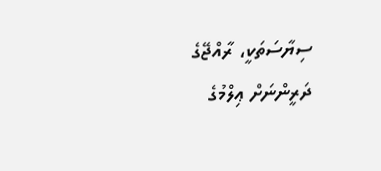ސިޔާސަތަކީ، ރާއްޖޭގެ ދަރީންނަށް ޢިލްމުގެ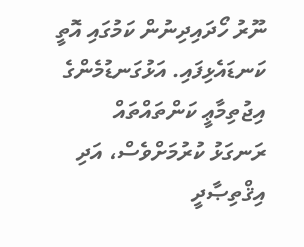ނޫރު ހޯދައިދިނުން ކަމުގައި އޮތީ ކަނޑައެޅިފައި. އަޅުގަނޑުމެންގެ އިޖުތިމާޢީ ކަންތައްތައް ރަނގަޅު ކުރުމަށްވެސް، އަދި އިޤްތިޞާދީ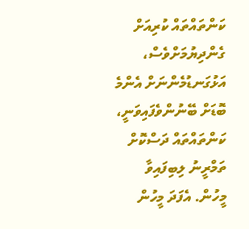ކަންތައްތައް ކުރިއަށް ގެންދިޔުމަށްވެސް، އަޅުގަނޑުމެންނަށް އެންމެ ބޮޑަށް ބޭނުންވެފައިވަނީ، ކަންތައްތައް ދަސްކޮށް ތަމްރީނު ލިބިފައިވާ މީހުން. އެފަދަ މީހުން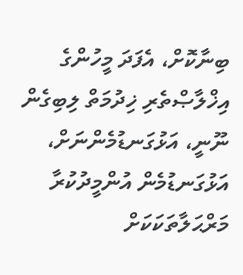ބިނާކޮށް، އެފަދަ މީހުންގެ އިޚްލާޞްތެރި ޚިދުމަތް ލިބިގެން ނޫނީ، އަޅުގަނޑުމެންނަށް، އަޅުގަނޑުމެން އުންމީދުކުރާ މަރްޙަލާތަކަކަށް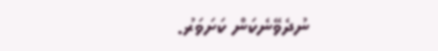ނުދެވޭނެކަން ކަށަވަރު.